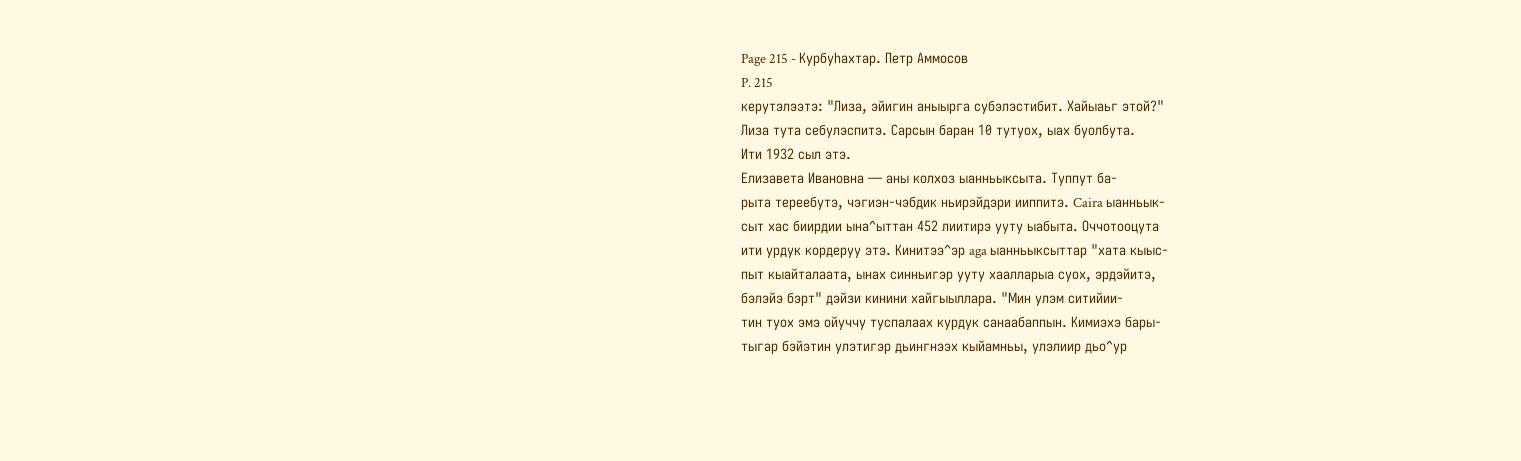Page 215 - Курбуһахтар. Петр Аммосов
P. 215
керутэлээтэ: "Лиза, эйигин аныырга субэлэстибит. Хайыаьг этой?"
Лиза тута себулэспитэ. Сарсын баран 10 тутуох, ыах буолбута.
Ити 1932 сыл этэ.
Елизавета Ивановна — аны колхоз ыанньыксыта. Туппут ба-
рыта тереебутэ, чэгиэн-чэбдик ньирэйдэри ииппитэ. Caira ыанньык-
сыт хас биирдии ына^ыттан 452 лиитирэ ууту ыабыта. Оччотооцута
ити урдук кордеруу этэ. Кинитээ^эр aga ыанньыксыттар "хата кыыс-
пыт кыайталаата, ынах синньигэр ууту хаалларыа суох, эрдэйитэ,
бэлэйэ бэрт" дэйзи кинини хайгыыллара. "Мин улэм ситийии-
тин туох эмэ ойуччу туспалаах курдук санаабаппын. Кимиэхэ бары-
тыгар бэйэтин улэтигэр дьингнээх кыйамньы, улэлиир дьо^ур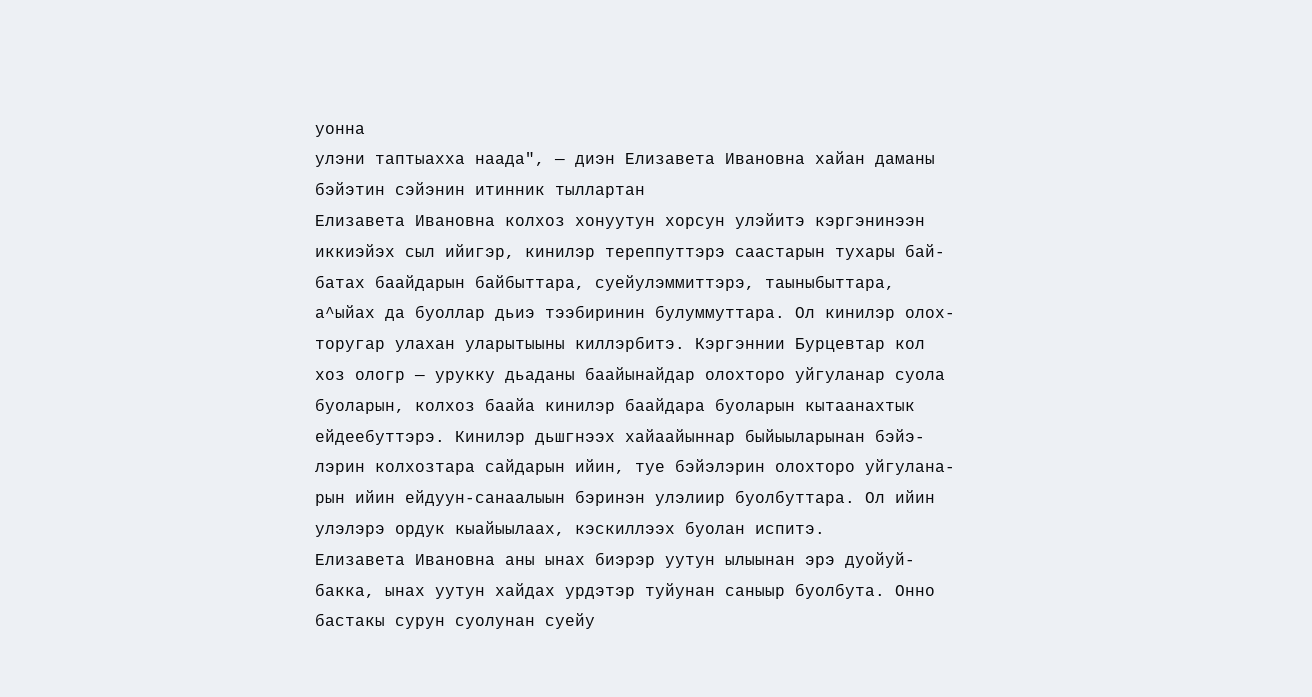уонна
улэни таптыахха наада", — диэн Елизавета Ивановна хайан даманы
бэйэтин сэйэнин итинник тыллартан
Елизавета Ивановна колхоз хонуутун хорсун улэйитэ кэргэнинээн
иккиэйэх сыл ийигэр, кинилэр тереппуттэрэ саастарын тухары бай-
батах баайдарын байбыттара, суейулэммиттэрэ, таыныбыттара,
а^ыйах да буоллар дьиэ тээбиринин булуммуттара. Ол кинилэр олох-
торугар улахан уларытыыны киллэрбитэ. Кэргэннии Бурцевтар кол
хоз ологр — урукку дьаданы баайынайдар олохторо уйгуланар суола
буоларын, колхоз баайа кинилэр баайдара буоларын кытаанахтык
ейдеебуттэрэ. Кинилэр дьшгнээх хайаайыннар быйыыларынан бэйэ-
лэрин колхозтара сайдарын ийин, туе бэйэлэрин олохторо уйгулана-
рын ийин ейдуун-санаалыын бэринэн улэлиир буолбуттара. Ол ийин
улэлэрэ ордук кыайыылаах, кэскиллээх буолан испитэ.
Елизавета Ивановна аны ынах биэрэр уутун ылыынан эрэ дуойуй-
бакка, ынах уутун хайдах урдэтэр туйунан саныыр буолбута. Онно
бастакы сурун суолунан суейу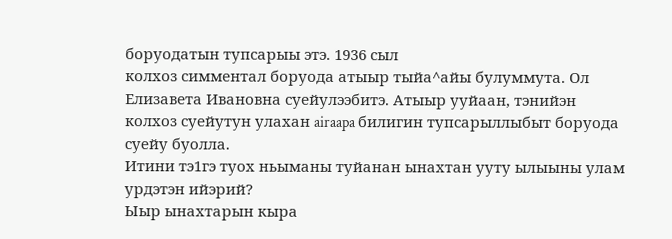боруодатын тупсарыы этэ. 1936 сыл
колхоз симментал боруода атыыр тыйа^айы булуммута. Ол
Елизавета Ивановна суейулээбитэ. Атыыр ууйаан, тэнийэн
колхоз суейутун улахан airaapa билигин тупсарыллыбыт боруода
суейу буолла.
Итини тэ1гэ туох ньыманы туйанан ынахтан ууту ылыыны улам
урдэтэн ийэрий?
Ыыр ынахтарын кыра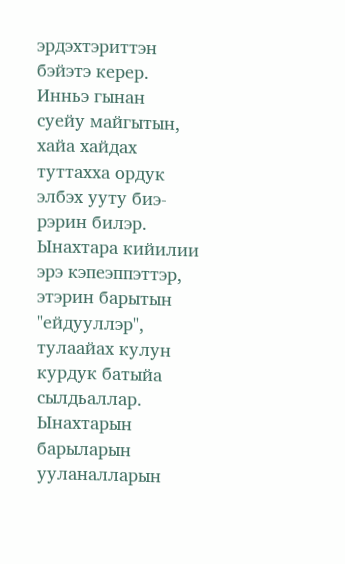эрдэхтэриттэн бэйэтэ керер. Инньэ гынан
суейу майгытын, хайа хайдах туттахха ордук элбэх ууту биэ-
рэрин билэр. Ынахтара кийилии эрэ кэпеэппэттэр, этэрин барытын
"ейдууллэр", тулаайах кулун курдук батыйа сылдьаллар. Ынахтарын
барыларын ууланалларын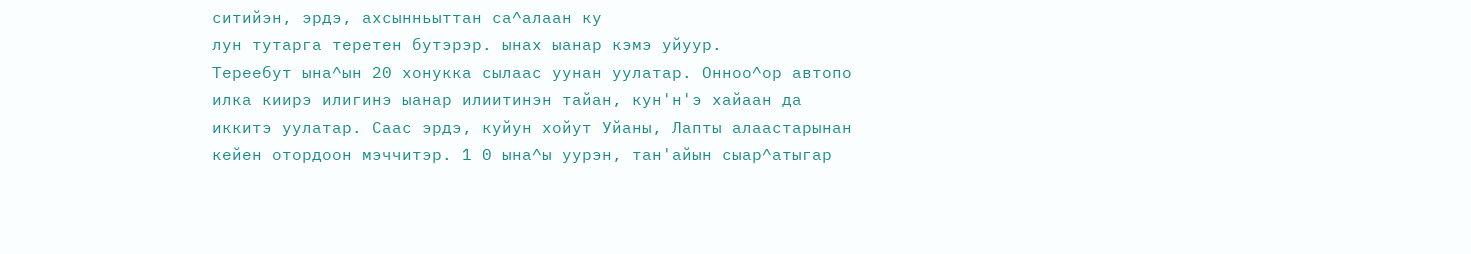ситийэн, эрдэ, ахсынньыттан са^алаан ку
лун тутарга теретен бутэрэр. ынах ыанар кэмэ уйуур.
Тереебут ына^ын 20 хонукка сылаас уунан уулатар. Онноо^ор автопо
илка киирэ илигинэ ыанар илиитинэн тайан, кун'н'э хайаан да
иккитэ уулатар. Саас эрдэ, куйун хойут Уйаны, Лапты алаастарынан
кейен отордоон мэччитэр. 1 0 ына^ы уурэн, тан'айын сыар^атыгар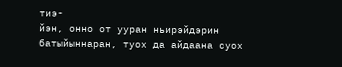тиэ-
йэн, онно от ууран ньирэйдэрин батыйыннаран, туох да айдаана суох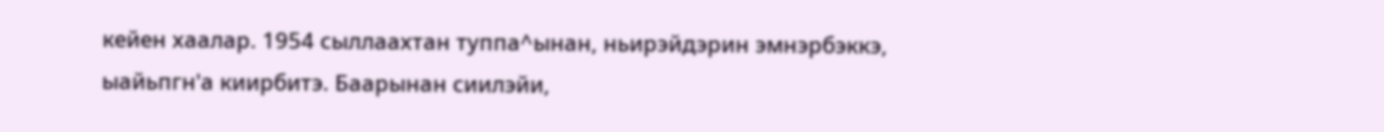кейен хаалар. 1954 сыллаахтан туппа^ынан, ньирэйдэрин эмнэрбэккэ,
ыайьпгн'а киирбитэ. Баарынан сиилэйи,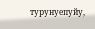турунуепуйу,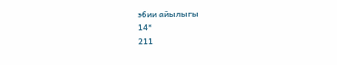эбии айылыгы
14*
211